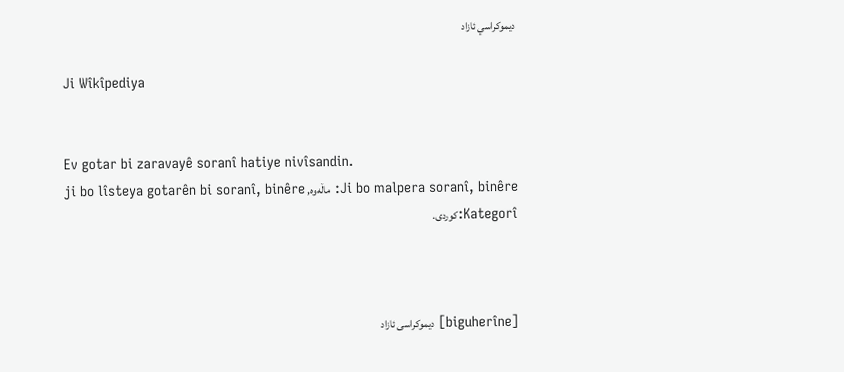ديموكراسي ئازاد

Ji Wîkîpediya


Ev gotar bi zaravayê soranî hatiye nivîsandin.
Ji bo malpera soranî, binêre: ماڵه‌وه, ji bo lîsteya gotarên bi soranî, binêre Kategorî:کوردی.



[biguherîne] دیموكراسی ئازاد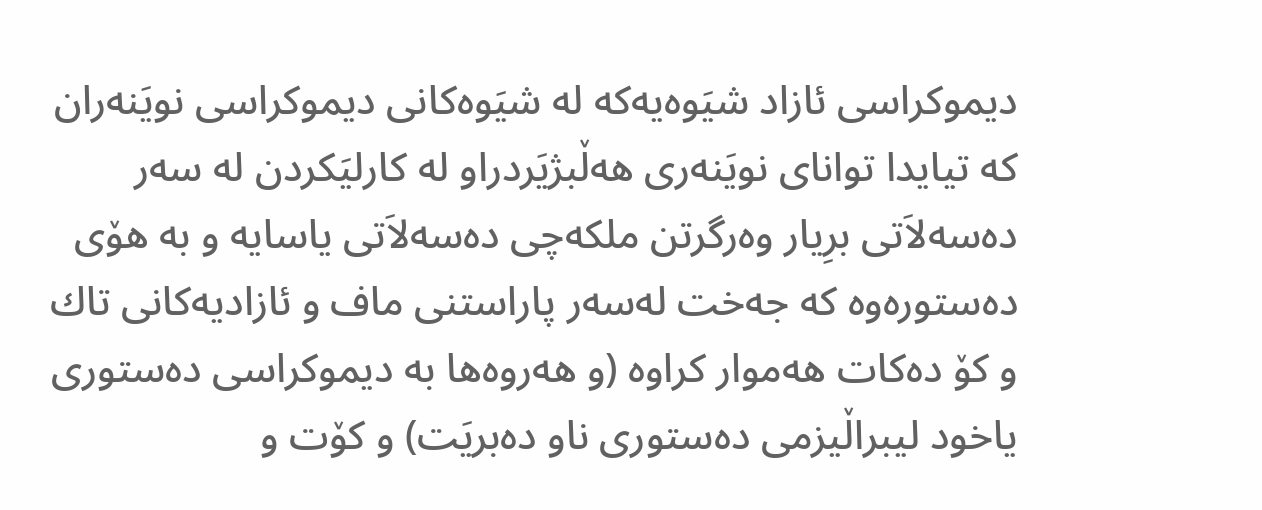دیموكراسی ئازاد شیَوه‌یه‌كه‌ له‌ شیَوه‌كانی دیموكراسی نویَنه‌ران كه‌ تیایدا توانای نویَنه‌ری هه‌ڵبژیَردراو له‌ كارلیَكردن له‌ سه‌ر ده‌سه‌لاَتی برِیار وه‌رگرتن ملكه‌چی ده‌سه‌لاَتی یاسایه‌ و به‌ هۆی ده‌ستوره‌وه‌ كه‌ جه‌خت له‌سه‌ر پاراستنی ماف و ئازادیه‌كانی تاك و كۆ ده‌كات هه‌موار كراوه‌ (و هه‌روه‌ها به‌ دیموكراسی ده‌ستوری یاخود لیبراڵیزمی ده‌ستوری ناو ده‌بریَت) و كۆت و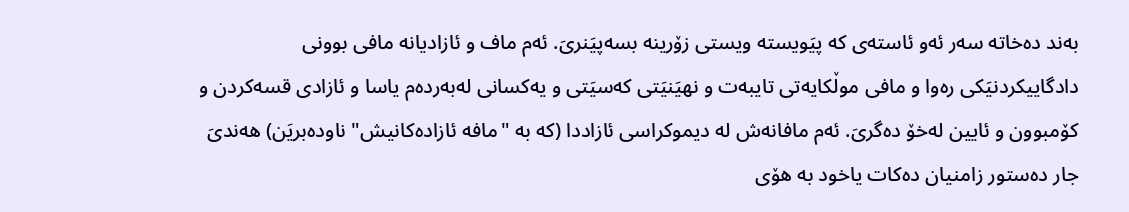به‌ند ده‌خاته‌ سه‌ر ئه‌و ئاسته‌ی كه‌ پیَویسته‌ ویستی زۆرینه‌ بسه‌پیَنریَ. ئه‌م ماف و ئازادیانه‌ مافی بوونی دادگاییكردنیَكی ره‌وا و مافی موڵكایه‌تی تایبه‌ت و نهیَنیَتی كه‌سیَتی و یه‌كسانی له‌به‌رده‌م یاسا و ئازادی قسه‌كردن و كۆمبوون و ئایین له‌خۆ ده‌گریَ. ئه‌م مافانه‌ش له‌ دیموكراسی ئازاددا (كه‌ به‌ "مافه‌ ئازاده‌كانیش" ناوده‌بریَن) هه‌ندیَ جار ده‌ستور زامنیان ده‌كات یاخود به‌ هۆی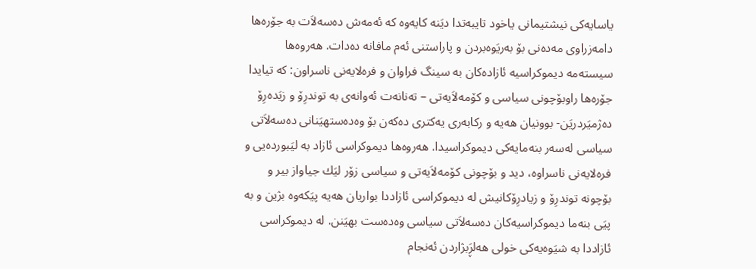یاسایه‌كی نیشتیمانی یاخود تایبه‌تدا دیَنه‌ كایه‌وه‌ كه‌ ئه‌مه‌ش ده‌سه‌لاَت به‌ جۆره‌ها دامه‌زراوی مه‌ده‌نی بۆ به‌ریَوه‌بردن و پاراستنی ئه‌م مافانه‌ ده‌دات. هه‌روه‌ها سیسته‌مه‌ دیموكراسیه‌ ئازاده‌كان به‌ سینگ فراوان و فره‌لایه‌نی ناسراون: كه‌ تیایدا جۆره‌ها راوبۆچونی سیاسی و كۆمه‌لاَیه‌تی – ته‌نانه‌ت ئه‌وانه‌ی به‌ توندرِۆ و زیَده‌رِۆ ده‌ژمیَردریَن- بوونیان هه‌یه‌ و ركابه‌ری یه‌كتری ده‌كه‌ن بۆ وه‌ده‌ستهیَنانی ده‌سه‌لاَتی سیاسی له‌سه‌ر بنه‌مایه‌كی دیموكراسیدا. هه‌روه‌ها دیموكراسی ئازاد به‌ لیَبورده‌یی و فره‌لایه‌نی ناسراوه‌، دید و بۆچونی كۆمه‌لاَیه‌تی و سیاسی زۆر لیَك جیاواز بیر و بۆچونه‌ توندرِۆ و زیادرِۆكانیش له‌ دیموكراسی ئازاددا بواریان هه‌یه‌ پیَكه‌وه‌ بژین و به‌ پیَی بنه‌ما دیموكراسیه‌كان ده‌سه‌لاَتی سیاسی وه‌ده‌ست بهیَنن. له‌ دیموكراسی ئازاددا به‌ شیَوه‌یه‌كى خولى هه‌لڕَبژاردن ئه‌نجام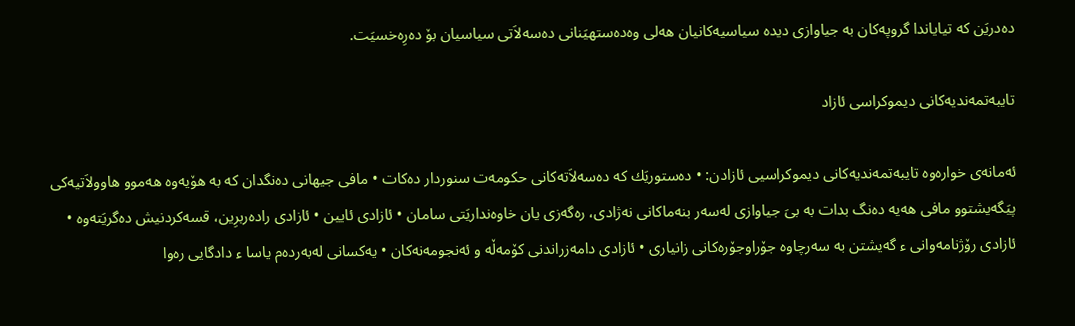ده‌دریَن كه‌ تیایاندا گروپه‌كان به‌ جیاوازى دیده‌ سیاسیه‌كانیان هه‌لى وه‌ده‌ستهیَنانى ده‌سه‌لاَتى سیاسیان بۆ ده‌رِه‌خسیَت.

تایبه‌تمه‌ندیه‌كانى دیموكراسی ئازاد

ئه‌مانه‌ی خواره‌وه‌ تایبه‌تمه‌ندیه‌كانى دیموكراسیی ئازادن: • ده‌ستوریَك كه‌ ده‌سه‌لاَته‌كانى حكومه‌ت سنوردار ده‌كات • مافی جیهانی ده‌نگدان كه‌ به‌ هۆیه‌وه‌ هه‌موو هاوولاَتیه‌كى پیَگه‌یشتوو مافی هه‌یه‌ ده‌نگ بدات به‌ بیَ جیاوازی له‌سه‌ر بنه‌ماكانی نه‌ژادى، ره‌گه‌زى یان خاوه‌نداریَتى سامان • ئازادى ئایین • ئازادى راده‌ربرِین، قسه‌كردنیش ده‌گریَته‌وه‌ • ئازادى رۆژنامه‌وانى ء گه‌یشتن به‌ سه‌رچاوه‌ جۆراوجۆره‌كانى زانیارى • ئازادى دامه‌زراندنی كۆمه‌ڵه‌ و ئه‌نجومه‌نه‌كان • یه‌كسانى له‌به‌رده‌م یاسا ء دادگایی ره‌وا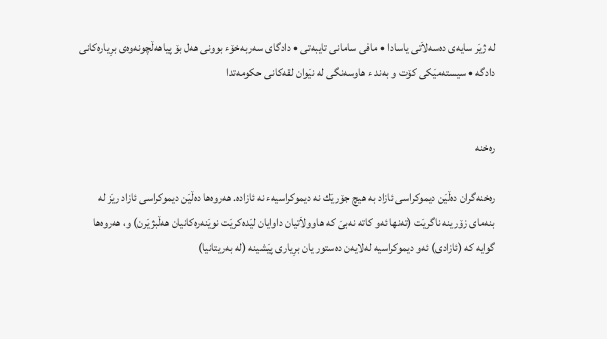له‌ ژیَر سایه‌ى ده‌سه‌لاَتی یاسادا • مافی سامانى تایبه‌تى • دادگای سه‌ربه‌خۆء بوونى هه‌ل بۆ پیاهه‌ڵچونه‌وه‌ی برِیاره‌كانی دادگه‌ • سیسته‌میَكى كۆت و به‌ند ء هاوسه‌نگى له‌ نیَوان لقه‌كانی حكومه‌تدا


ره‌خنه‌

ره‌خنه‌گران ده‌ڵیَن دیموكراسی ئازاد به‌ هیچ جۆریَك نه‌ دیموكراسیه‌ء نه‌ ئازاده‌. هه‌روه‌ها ده‌ڵیَن دیموكراسی ئازاد ریَز له‌ بنه‌ماى زۆرینه‌ ناگریَت (ته‌نها ئه‌و كاته‌ نه‌بیَ كه‌ هاوولاَتیان داوایان لیَده‌كریَت نویَنه‌ره‌كانیان هه‌ڵبژیَرن) و، هه‌روه‌ها گوایه‌ كه‌ (ئازادی) ئه‌و دیموكراسیه‌ له‌لایه‌ن ده‌ستور یان برِیارى پیَشینه‌ (له‌ به‌ریتانیا)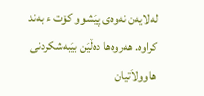له‌لایه‌ن نه‌وه‌ى پیَشوو كۆت ء به‌ند كراوه‌. هه‌روه‌ها ده‌ڵیَن بیَبه‌شكردنى هاوولاَتیان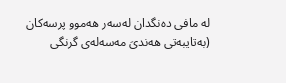له‌ مافى ده‌نگدان له‌سه‌ر هه‌موو پرسه‌كان (به‌تایبه‌تی هه‌ندیَ مه‌سه‌له‌ى گرنگى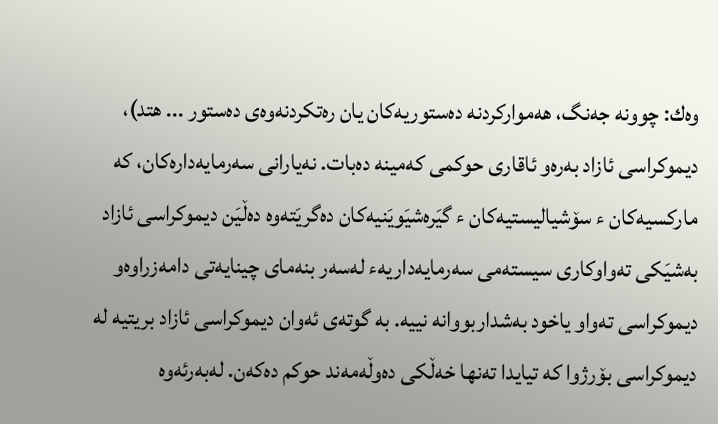وه‌ك: چوونه‌ جه‌نگ، هه‌مواركردنه‌ ده‌ستوریه‌كان یان ره‌تكردنه‌وه‌ى ده‌ستور ... هتد)، دیموكراسی ئازاد به‌ره‌و ئاقاری حوكمى كه‌مینه‌ ده‌بات. نه‌یارانى سه‌رمایه‌داره‌كان، كه‌ ماركسیه‌كان ء سۆشیالیستیه‌كان ء گیَره‌شیَویَنیه‌كان ده‌گریَته‌وه‌ ده‌ڵیَن دیموكراسی ئازاد به‌شیَكى ته‌واوكارى سیسته‌مى سه‌رمایه‌داریه‌ء له‌سه‌ر بنه‌مای چینایه‌تى دامه‌زراوه‌و دیموكراسى ته‌واو یاخود به‌شداربووانه‌ نییه‌. به‌ گوته‌ی ئه‌وان دیموكراسی ئازاد بریتیه‌ له‌ دیموكراسی بۆرژوا كه‌ تیایدا ته‌نها خه‌ڵكی ده‌وڵه‌مه‌ند حوكم ده‌كه‌ن. له‌به‌رئه‌وه‌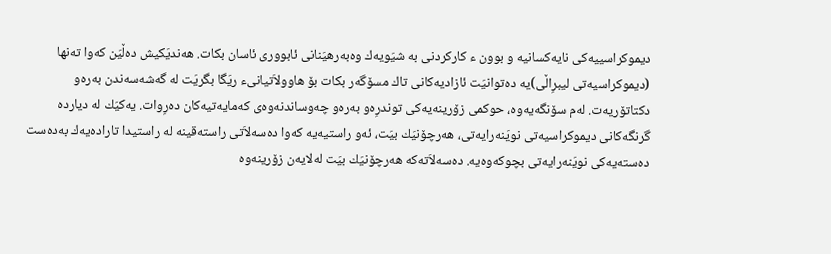دیموكراسییه‌كی نایه‌كسانیه‌ و بوون ء كاركردنى به‌ شیَویه‌ك وه‌به‌رهیَنانى ئابوورى ئاسان بكات. هه‌ندیَكیش ده‌ڵیَن كه‌وا ته‌نها (دیموكراسیه‌تى لیبرِاڵى)یه‌ ده‌توانیَت ئازادیه‌كانى تاك مسۆگه‌ر بكات بۆ هاوولاَتیانىء ریَگا بگریَت له‌ گه‌شه‌سه‌ندن به‌ره‌و دكتاتۆریه‌ت. له‌م سۆنگه‌یه‌وه‌، حوكمى زۆرینه‌یه‌كى توندرِه‌و به‌ره‌و چه‌وساندنه‌وه‌ى كه‌مایه‌تیه‌كان ده‌رِوات. یه‌كیَك له‌ دیارده‌ گرنگه‌كانى دیموكراسیه‌تى نویَنه‌رایه‌تى، هه‌رچۆنیَك بیَت، ئه‌و راستیه‌یه‌ كه‌وا ده‌سه‌لاَتى راسته‌قینه‌ له‌ راستیدا تاراده‌یه‌ك به‌ده‌ست ده‌سته‌یه‌كى نویَنه‌رایه‌تى بچوكه‌وه‌یه‌. ده‌سه‌لاَته‌كه‌ هه‌رچۆنیَك بیَت له‌لایه‌ن زۆرینه‌وه‌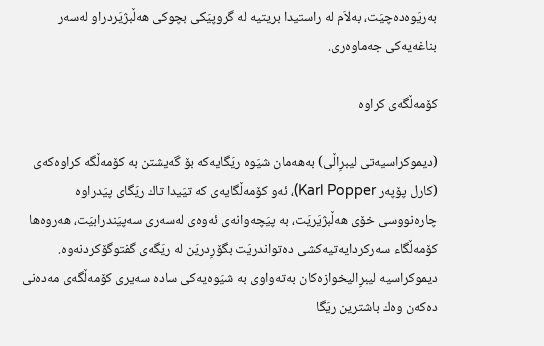به‌ریَوه‌ده‌چیَت، به‌لاَم له‌ راستیدا بریتیه‌ له‌ گروپیَكى بچوكى هه‌ڵبژیَردراو له‌سه‌ر بناغه‌یه‌كى جه‌ماوه‌رى.

كۆمه‌ڵگه‌ى كراوه‌

(دیموكراسیه‌تى لیبرِاڵى) به‌هه‌مان شیَوه‌ ریَگایه‌كه‌ بۆ گه‌یشتن به‌ كۆمه‌ڵگه‌ كراوه‌كه‌ى (كارل پۆپه‌ر Karl Popper)، ئه‌و كۆمه‌ڵگایه‌ی كه‌ تیَیدا تاك ریَگاى پیَدراوه‌ چاره‌نووسى خۆى هه‌ڵبژیَریَت، به‌ پیَچه‌وانه‌ى ئه‌وه‌ى له‌سه‌رى سه‌پیَندرابیَت، هه‌روه‌ها كۆمه‌ڵگاء سه‌ركردایه‌تیه‌كشى ده‌تواندریَت بگۆرِدریَن له‌ ریَگه‌ى گفتوگۆكردنه‌وه‌. دیموكراسیه‌ لیبرِالیخوازه‌كان به‌ته‌واوى به‌ شیَوه‌یه‌كى ساده‌ سه‌یرى كۆمه‌ڵگه‌ى مه‌ده‌نى ده‌كه‌ن وه‌ك باشترین ریَگا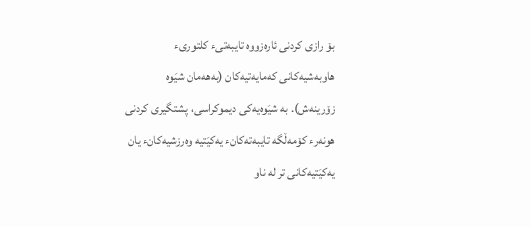بۆ رازى كردنى ئاره‌زووه‌ تایبه‌تىء كلتورىء هاوبه‌شیه‌كانى كه‌مایه‌تیه‌كان (به‌هه‌مان شیَوه‌ زۆرینه‌ش). به‌ شیَوه‌یه‌كى دیموكراسی، پشتگیرى كردنى هونه‌رء كۆمه‌ڵگه‌ تایبه‌ته‌كانء یه‌كیَتیه‌ وه‌رزشیه‌كانء یان یه‌كیَتیه‌كانى تر له‌ ناو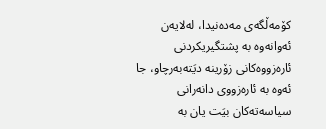كۆمه‌ڵگه‌ى مه‌ده‌نیدا، له‌لایه‌ن ئه‌وانه‌وه‌ به‌ پشتگیریكردنى ئاره‌زووه‌كانى زۆرینه‌ دیَته‌به‌رچاو، جا ئه‌وه‌ به‌ ئاره‌زووى دانه‌رانى سیاسه‌ته‌كان بیَت یان به‌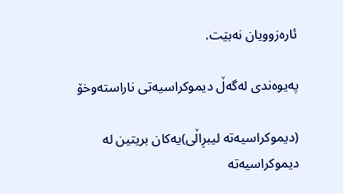ئاره‌زوویان نه‌بیَت.

په‌یوه‌ندى له‌گه‌ڵ دیموكراسیه‌تى ناراسته‌وخۆ

(دیموكراسیه‌ته‌ لیبرِاڵى)یه‌كان بریتین له‌ دیموكراسیه‌ته‌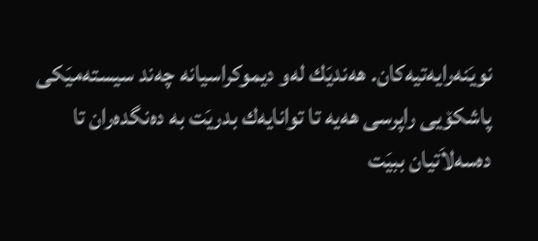نویَنه‌رایه‌تیه‌كان. هه‌ندیَك له‌و دیموكراسیانه‌ چه‌ند سیسته‌میَكى پاشكۆیی راپرسى هه‌یه‌ تا توانایه‌ك بدریَت به‌ ده‌نگده‌ران تا ده‌سه‌لاَتیان ببیَت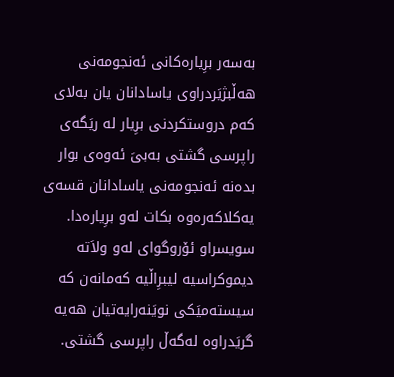به‌سه‌ر برِیاره‌كانى ئه‌نجومه‌نى هه‌ڵبژیَردراوى یاسادانان یان به‌لای كه‌م دروستكردنى برِیار له‌ ریَگه‌ى راپرسى گشتى به‌بىَ ئه‌وه‌ى بوار بده‌نه‌ ئه‌نجومه‌نى یاسادانان قسه‌ى یه‌كلاكه‌ره‌وه‌ بكات له‌و برِیاره‌دا. سویسراو ئۆروگواى له‌و ولاَته‌ دیموكراسیه‌ لیبرِاڵیه‌ كه‌مانه‌ن كه‌ سیسته‌میَكى نویَنه‌رایه‌تیان هه‌یه‌ گریَدراوه‌ له‌گه‌ڵ راپرسى گشتى.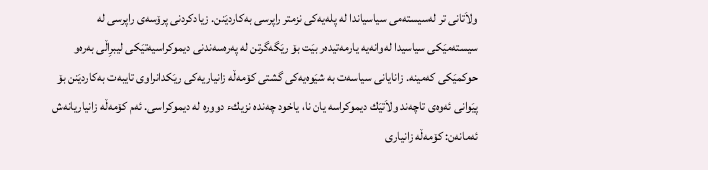ولاَتانى تر له‌سیسته‌مى سیاسیاندا له‌ پله‌یه‌كى نزمتر راپرسی به‌كاردیَنن. زیادكردنى پرۆسه‌ى راپرسى له‌ سیسته‌میَكى سیاسیدا له‌وانه‌یه‌ یارمه‌تیده‌ر بیَت بۆ ریَگه‌گرتن له‌ په‌ره‌سه‌ندنى دیموكراسیه‌تیَكى لیبرِاڵى به‌ره‌و حوكمیَكى كه‌مینه‌. زانایانى سیاسه‌ت به‌ شیَوه‌یه‌كى گشتى كۆمه‌ڵه‌ زانیاریه‌كى ریَكدانراوى تایبه‌ت به‌كاردیَنن بۆ پیَوانى ئه‌وه‌ى تاچه‌ند ولاَتیَك دیموكراسه‌ یان نا، یاخود چه‌نده‌ نزیكء دووره‌ له‌ دیموكراسى. ئه‌م كۆمه‌ڵه‌ زانیاریانه‌ش ئه‌مانه‌ن: كۆمه‌ڵه‌ زانیارى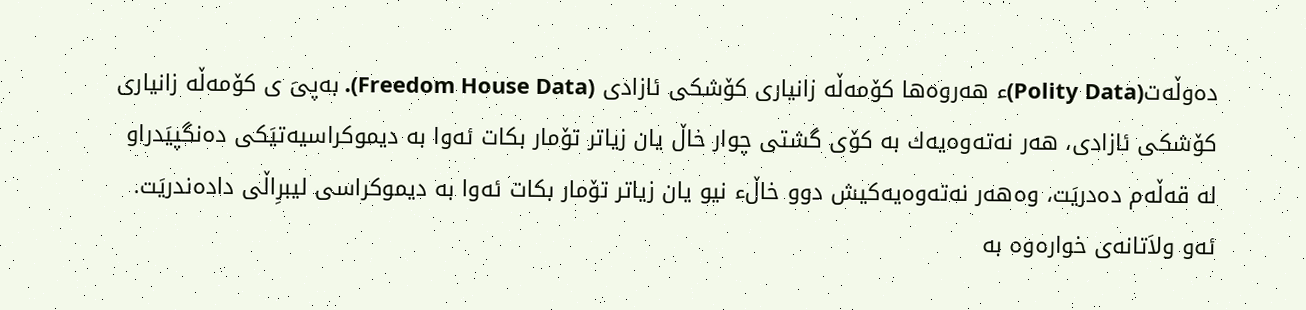ده‌وڵه‌ت(Polity Data)ء هه‌روه‌ها كۆمه‌ڵه‌ زانیارى كۆشكى ئازادى (Freedom House Data). به‌پىَ ى كۆمه‌ڵه‌ زانیارى كۆشكى ئازادى، هه‌ر نه‌ته‌وه‌یه‌ك به‌ كۆى گشتى چوار خاڵ یان زیاتر تۆمار بكات ئه‌وا به‌ دیموكراسیه‌تیَكى ده‌نگپیَدراو له‌ قه‌ڵه‌م ده‌دریَت، وه‌هه‌ر نه‌ته‌وه‌یه‌كیش دوو خاڵء نیو یان زیاتر تۆمار بكات ئه‌وا به‌ دیموكراسى لیبرِاڵى داده‌ندریَت. ئه‌و ولاَتانه‌ى خواره‌وه‌ به‌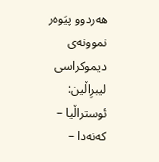هه‌ردوو پیَوه‌ر نموونه‌ى دیموكراسى لیبرِاڵین: ئوستراڵیا – كه‌نه‌دا –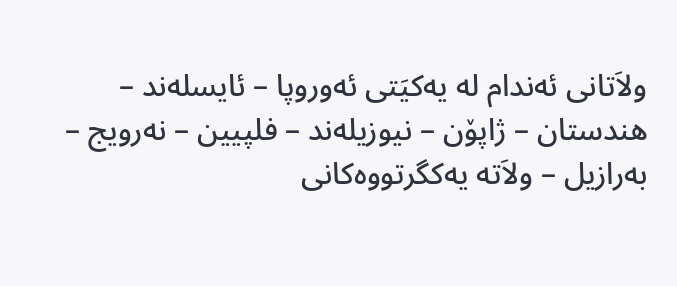ولاَتانى ئه‌ندام له‌ یه‌كیَتى ئه‌وروپا – ئایسله‌ند – هندستان – ژاپۆن – نیوزیله‌ند – فلپیین – نه‌رویج – به‌رازیل – ولاَته‌ یه‌كگرتووه‌كانى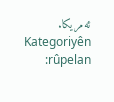ئه‌مریكا. Kategoriyên rûpelan: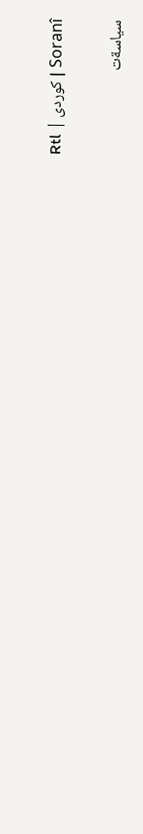Soranî | کوردی | Rtl

سياسةت